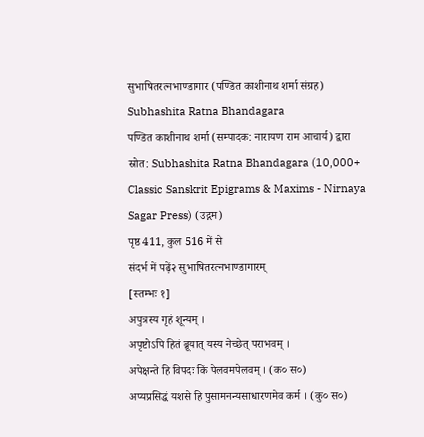सुभाषितरत्नभाण्डागार (पण्डित काशीनाथ शर्मा संग्रह)
Subhashita Ratna Bhandagara
पण्डित काशीनाथ शर्मा (सम्पादक: नारायण राम आचार्य) द्वारा
स्रोत: Subhashita Ratna Bhandagara (10,000+ Classic Sanskrit Epigrams & Maxims - Nirnaya Sagar Press) (उद्गम)
पृष्ठ 411, कुल 516 में से
संदर्भ में पढ़ें२ सुभाषितरत्नभाण्डागारम्
[स्तम्भः १]
अपुत्रस्य गृहं शून्यम् ।
अपृष्टोऽपि हितं ब्रूयात् यस्य नेच्छेत् पराभवम् ।
अपेक्षन्ते हि विपदः किं पेलवमपेलवम् । (क० स०)
अप्यप्रसिद्धं यशसे हि पुसामनन्यसाधारणमेव कर्म । (कु० स०)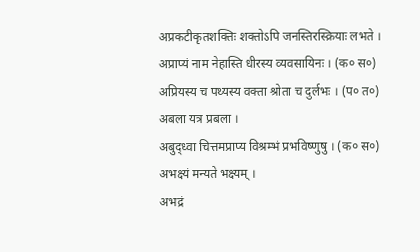अप्रकटीकृतशक्तिः शक्तोऽपि जनस्तिरस्क्रियाः लभते ।
अप्राप्यं नाम नेहास्ति धीरस्य व्यवसायिनः । (क० स०)
अप्रियस्य च पथ्यस्य वक्ता श्रोता च दुर्लभः । (प० त०)
अबला यत्र प्रबला ।
अबुद्ध्वा चित्तमप्राप्य विश्रम्भं प्रभविष्णुषु । (क० स०)
अभक्ष्यं मन्यते भक्ष्यम् ।
अभद्रं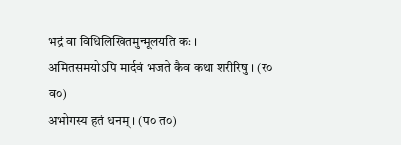भद्रं वा विधिलिखितमुन्मूलयति कः ।
अमितसमयोऽपि मार्दवं भजते कैव कथा शरीरिषु । (र० व०)
अभोगस्य हतं धनम् । (प० त०)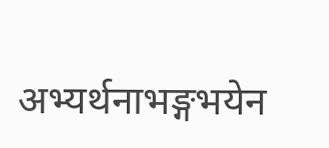अभ्यर्थनाभङ्गभयेन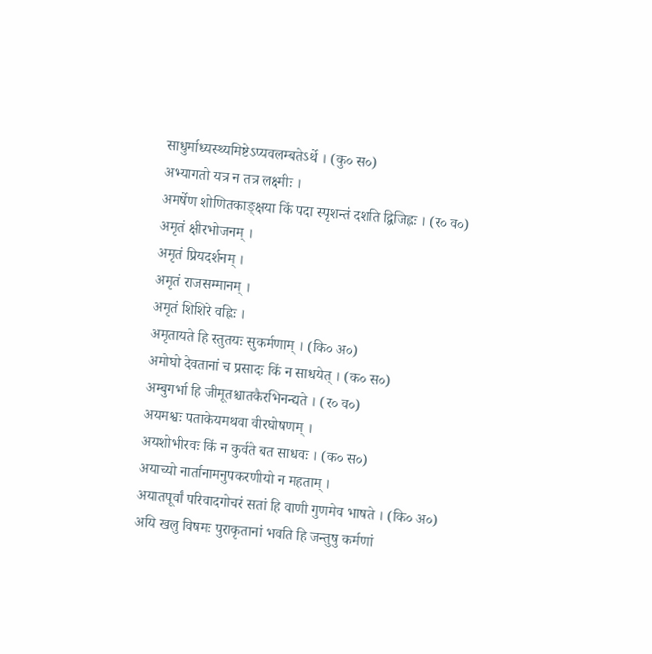साधुर्माध्यस्थ्यमिष्टेऽप्यवलम्बतेऽर्थे । (कु० स०)
अभ्यागतो यत्र न तत्र लक्ष्मीः ।
अमर्षेण शोणितकाङ्क्षया किं पदा स्पृशन्तं दशति द्विजिह्नः । (र० व०)
अमृतं क्षीरभोजनम् ।
अमृतं प्रियदर्शनम् ।
अमृतं राजसम्मानम् ।
अमृतं शिशिरे वह्निः ।
अमृतायते हि स्तुतयः सुकर्मणाम् । (कि० अ०)
अमोघो देवतानां च प्रसादः किं न साधयेत् । (क० स०)
अम्बुगर्भा हि जीमूतश्चातकैरभिनन्द्यते । (र० व०)
अयमश्वः पताकेयमथवा वीरघोषणम् ।
अयशोभीरवः किं न कुर्वते बत साधवः । (क० स०)
अयाच्यो नार्तानामनुपकरणीयो न महताम् ।
अयातपूर्वां परिवादगोचरं सतां हि वाणी गुणमेव भाषते । (कि० अ०)
अयि खलु विषमः पुराकृतानां भवति हि जन्तुषु कर्मणां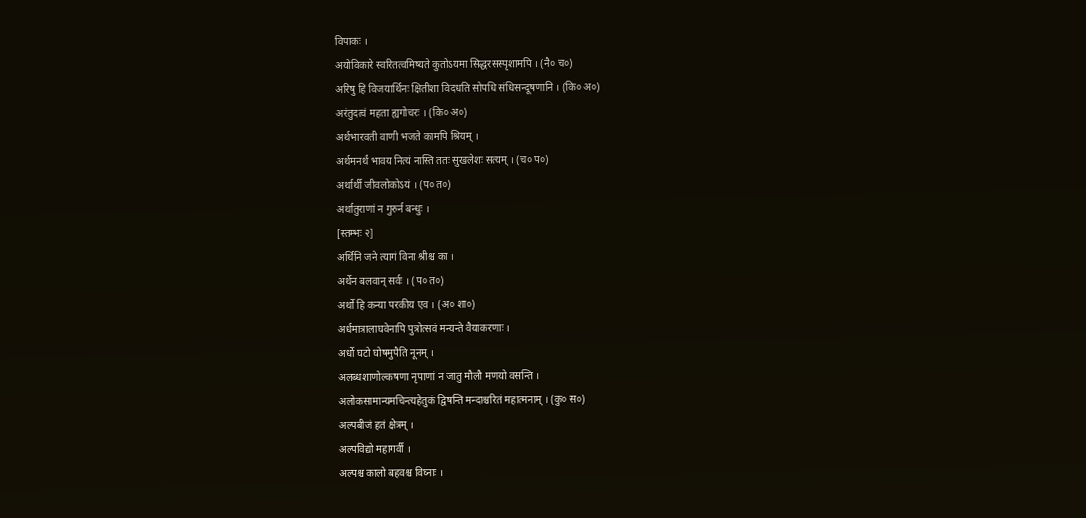विपाकः ।
अयोविकारे स्वरितत्वमिष्यते कुतोऽयमा सिद्धरसस्पृशामपि । (नै० च०)
अरिषु हि विजयार्थिनः क्षितीशा विदधति सोपधि संधिसन्दूषणानि । (कि० अ०)
अरंतुदत्वं महता ह्यगोचरः । (कि० अ०)
अर्थभारवती वाणी भजते कामपि श्रियम् ।
अर्थमनर्थं भावय नित्यं नास्ति ततः सुखलेशः सत्यम् । (च० प०)
अर्थार्थी जीवलोकोऽयं । (प० त०)
अर्थातुराणां न गुरुर्न बन्धुः ।
[स्तम्भः २]
अर्थिनि जने त्यागं विना श्रीश्च का ।
अर्थेन बलवान् सर्वः । (प० त०)
अर्थो हि कन्या परकीय एव । (अ० शा०)
अर्धमात्रालाघवेनापि पुत्रोत्सवं मन्यन्ते वैयाकरणाः ।
अर्धो घटो घोषमुपैति नूनम् ।
अलब्धशाणोल्कषणा नृपाणां न जातु मौलौ मणयो वसन्ति ।
अलोकसामान्यमचिन्त्यहेतुकं द्विषन्ति मन्दाश्चरितं महात्मनाम् । (कु० स०)
अल्पबीजं हतं क्षेत्रम् ।
अल्पविद्यो महागर्वी ।
अल्पश्च कालो बहवश्च विघ्नाः ।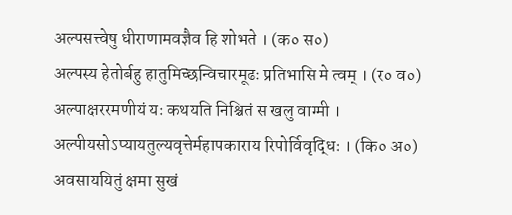अल्पसत्त्वेषु धीराणामवज्ञैव हि शोभते । (क० स०)
अल्पस्य हेतोर्बहु हातुमिच्छन्विचारमूढः प्रतिभासि मे त्वम् । (र० व०)
अल्पाक्षररमणीयं यः कथयति निश्चितं स खलु वाग्मी ।
अल्पीयसोऽप्यायतुल्यवृत्तेर्महापकाराय रिपोर्विवृद्धिः । (कि० अ०)
अवसाययितुं क्षमा सुखं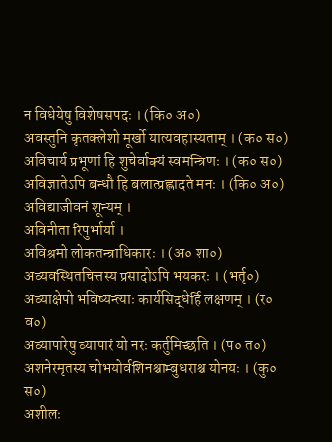न विधेयेषु विशेषसपदः । (कि० अ०)
अवस्तुनि कृतक्लेशो मूर्खो यात्यवहास्यताम् । (क० स०)
अविचार्य प्रभूणां हि शुचेर्वाक्यं स्वमन्त्रिणः । (क० स०)
अविज्ञातेऽपि बन्धौ हि बलात्प्रह्लादते मनः । (कि० अ०)
अविद्याजीवनं शून्यम् ।
अविनीता रिपुर्भार्या ।
अविश्रमो लोकतन्त्राधिकारः । (अ० शा०)
अव्यवस्थितचित्तस्य प्रसादोऽपि भयकरः । (भर्तृ०)
अव्याक्षेपो भविष्यन्त्याः कार्यसिद्धेर्हि लक्षणम् । (र० व०)
अव्यापारेषु व्यापारं यो नरः कर्तुमिच्छति । (प० त०)
अशनेरमृतस्य चोभयोर्वशिनश्चाम्बुधराश्च योनयः । (कु० स०)
अशीलः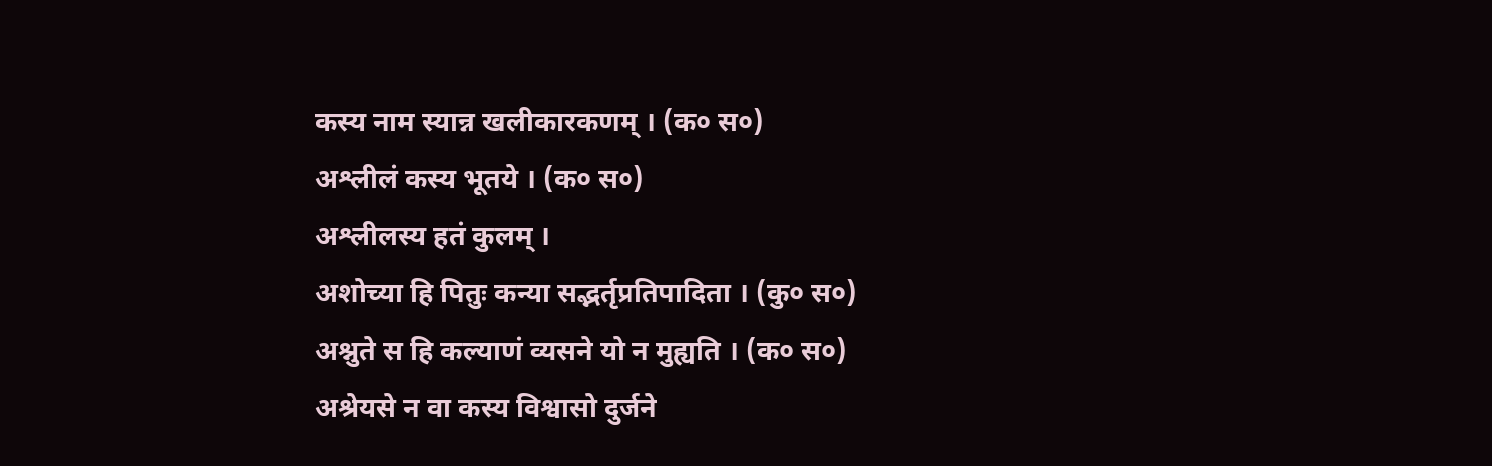कस्य नाम स्यान्न खलीकारकणम् । (क० स०)
अश्लीलं कस्य भूतये । (क० स०)
अश्लीलस्य हतं कुलम् ।
अशोच्या हि पितुः कन्या सद्भर्तृप्रतिपादिता । (कु० स०)
अश्नुते स हि कल्याणं व्यसने यो न मुह्यति । (क० स०)
अश्रेयसे न वा कस्य विश्वासो दुर्जने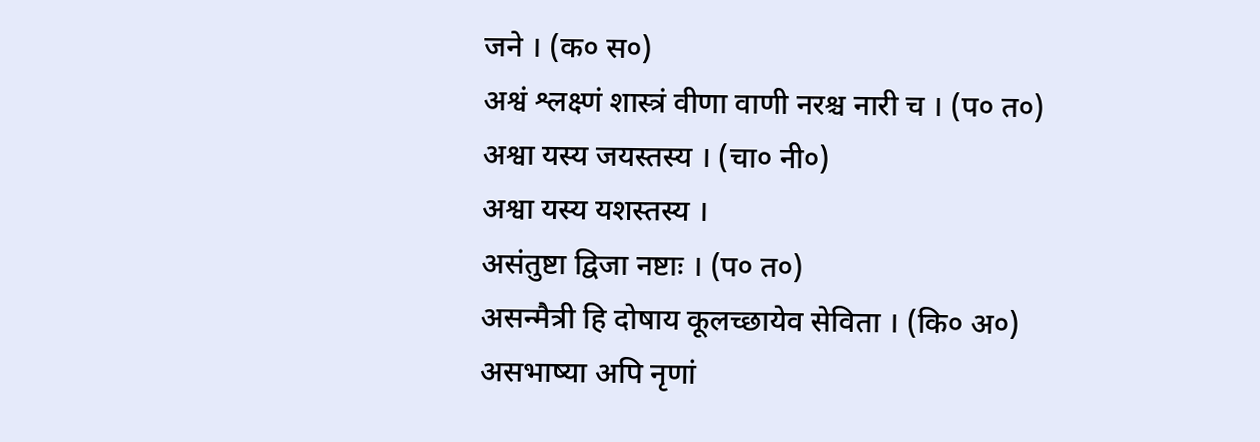जने । (क० स०)
अश्वं श्लक्ष्णं शास्त्रं वीणा वाणी नरश्च नारी च । (प० त०)
अश्वा यस्य जयस्तस्य । (चा० नी०)
अश्वा यस्य यशस्तस्य ।
असंतुष्टा द्विजा नष्टाः । (प० त०)
असन्मैत्री हि दोषाय कूलच्छायेव सेविता । (कि० अ०)
असभाष्या अपि नृणां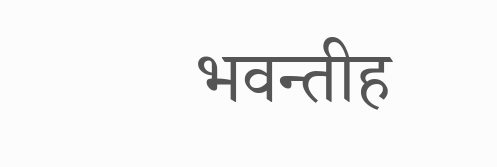भवन्तीह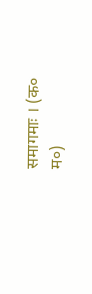समागमाः । (क० म०)